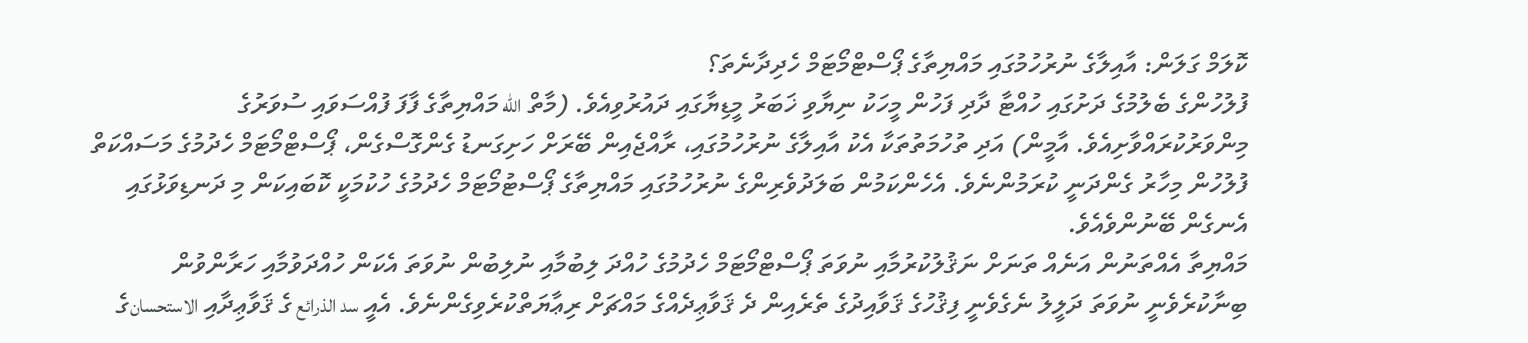ކޮލަމް ގަލަން: އާއިލާގެ ނުރުހުމުގައި މައްޔިތާގެ ޕޯސްޓްމޯޓަމް ހެދިދާނެތަ؟
ފުލުހުންގެ ބެލުމުގެ ދަށުގައި ހުއްޓާ ދާދި ފަހުން މީހަކު ނިޔާވި ޚަބަރު މީޑިޔާގައި ދައުރުވިއެވެ. (މާތް الله މައްޔިތާގެ ފާފަ ފުއްސަވައި ސުވަރުގެ މިންވަރުކުރައްވާށިއެވެ. އާމީން) އަދި ތުހުމަތުތަކާ އެކު އާއިލާގެ ނުރުހުމުގައި، ރާއްޖެއިން ބޭރަށް ހަށިގަނޑު ގެންގޮސްގެން، ޕޯސްޓްމޯޓަމް ހެދުމުގެ މަސައްކަތް ފުލުހުން މިހާރު ގެންދަނީ ކުރަމުންނެވެ. އެހެންކަމުން ބަލަދުވެރިންގެ ނުރުހުމުގައި މައްޔިތާގެ ޕޯސްޓުމޯޓަމް ހެދުމުގެ ހުކުމަކީ ކޮބައިކަން މި ދަނޑިވަޅުގައި އެނގެން ބޭނުންވެއެވެ.
މައްޔިތާ އެއްތަނުން އަނެއް ތަނަށް ނަޤުލުކުރުމާއި ނުވަތަ ޕޯސްޓްމޯޓަމް ހެދުމުގެ ހުއްދަ ލިބުމާއި ނުލިބުން ނުވަތަ އެކަން ހުއްދަވުމާއި ހަރާންވުން ބިނާކުރެވެނީ ނުވަތަ ދަލީލު ނެގެވެނީ ފިޤުހުގެ ޤަވާއިދުގެ ތެރެއިން ދެ ޤަވާޢިދެއްގެ މައްޗަށް ރިޢާޔަތްކުރެވިގެންނެވެ. އެއީ سد الذرائع ގެ ޤަވާޢިދާއި الاستحسانގެ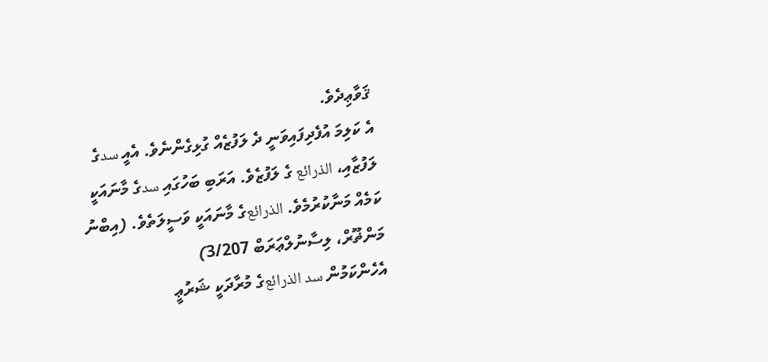ޤަވާޢިދެވެ.
އެ ކަލިމަ އުފެދިފައިވަނީ ދެ ލަފުޒެއް ގުޅިގެންނެވެ. އެއީ سدގެ ލަފުޒާއި، الذرائع ގެ ލަފުޒެވެ. އަރަބި ބަހުގައި سدގެ މާނައަކީ ކަމެއް މަނާކުރުމެވެ. الذرائعގެ މާނައަކީ ވަސީލަތެވެ. (އިބްނު މަންޡޫރް، ލިސާނުލްޢަރަބް 3/207)
އެހެންކަމުން سد الذرائعގެ މުރާދަކީ ޝަރުޢީ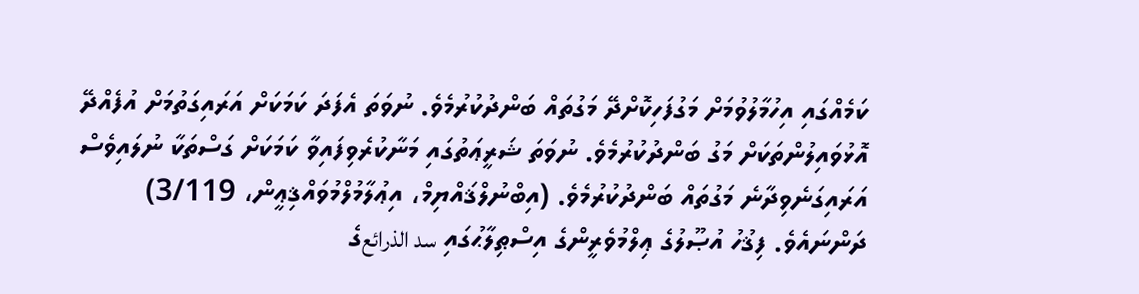ކަމެއްގައި އިހުމާލުވުމަށް މަގުފަހިކޮށްދޭ މަގުތައް ބަންދުކުރުމެވެ. ނުވަތަ އެފަދަ ކަމަކަށް އަރައިގަތުމަށް އުފެއްދޭ އޮޅުވައިލުންތަކަށް މަގު ބަންދުކުރުމެވެ. ނުވަތަ ޝަރީޢަތުގައި މަނާކުރެވިފައިވާ ކަމަކަށް ގަސްތަކާ ނުލައިވެސް އަރައިގަނެވިދާނެ މަގުތައް ބަންދުކުރުމެވެ. (އިބްނުލްޤައްޔިމް، އިޢުލާމުލްމުވައްޤިޢީން، 3/119)
ދަންނައެވެ. ފިޤުހު އުޞޫލުގެ ޢިލްމުވެރީންގެ އިސްޠިލާޙުގައި سد الذرائعގެ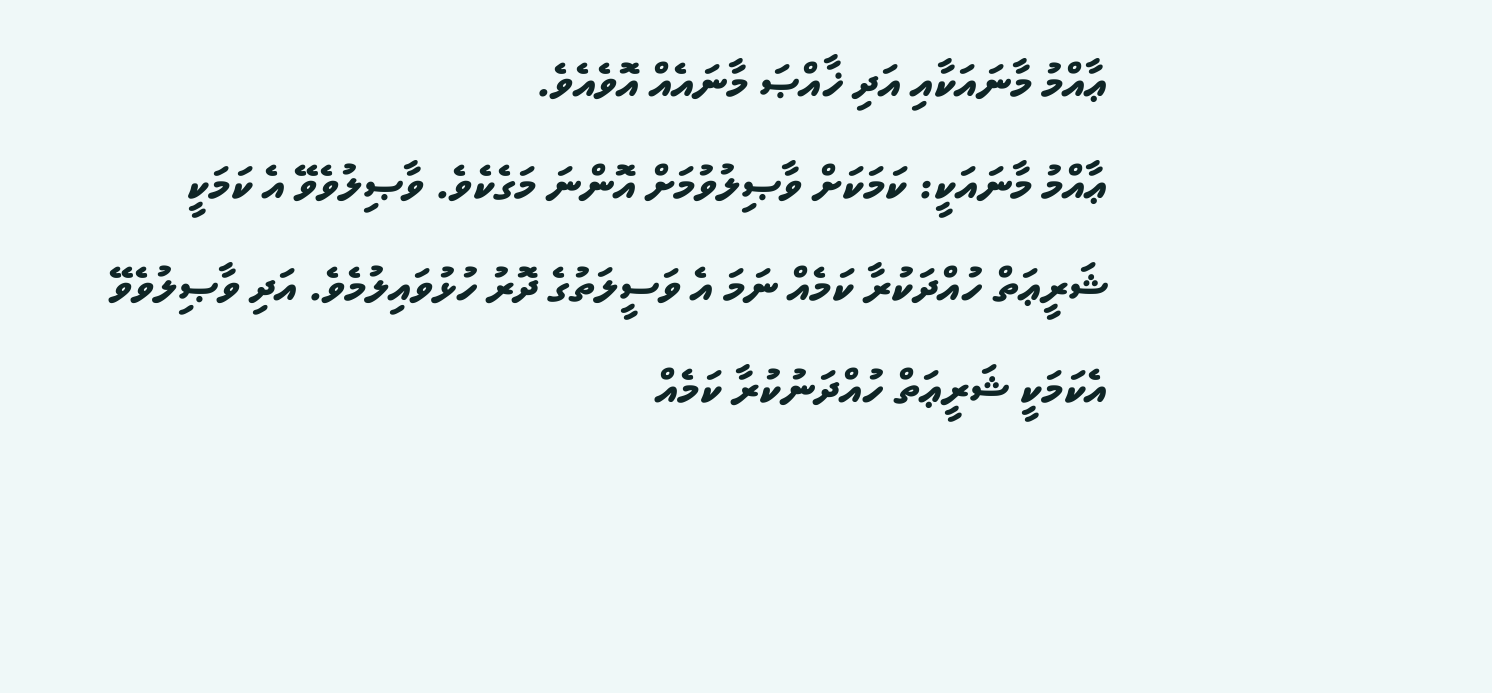ޢާއްމު މާނައަކާއި އަދި ޚާއްޞަ މާނައެއް އޮވެއެވެ.
ޢާއްމު މާނައަކީ: ކަމަކަށް ވާޞިލުވުމަށް އޮންނަ މަގެކެވެ. ވާޞިލުވެވޭ އެ ކަމަކީ ޝަރީޢަތް ހުއްދަކުރާ ކަމެއް ނަމަ އެ ވަސީލަތުގެ ދޮރު ހުޅުވައިލުމެވެ. އަދި ވާޞިލުވެވޭ އެކަމަކީ ޝަރީޢަތް ހުއްދަނުކުރާ ކަމެއް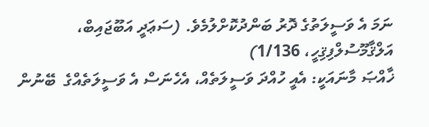ނަމަ އެ ވަސީލަތުގެ ދޮރު ބަންދުކޮށްލުމެވެ. (ސަޢަދީ އަބޫޖައިބް، އަލްޤާމޫސުލްފިޤިހީ، 1/136)
ޚާއްޞަ މާނައަކީ: އެއީ ހުއްދަ ވަސީލަތެއް، އެހެނަސް އެ ވަސީލަތެއްގެ  ބޭނުން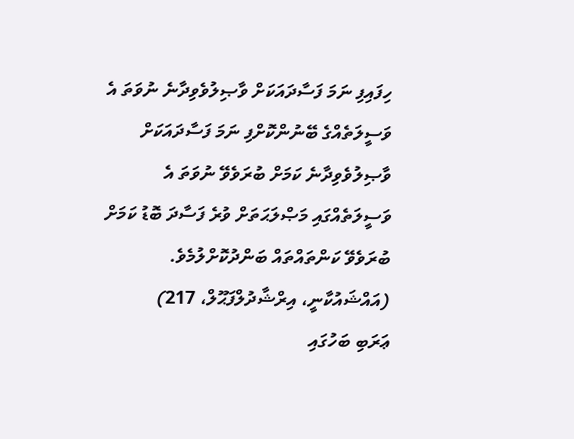ހިފައިފި ނަމަ ފަސާދައަކަށް ވާޞިލުވެވިދާނެ ނުވަތަ އެ ވަސީލަތެއްގެ ބޭނުންކޮށްފި ނަމަ ފަސާދައަކަށް ވާޞިލުވެވިދާނެ ކަމަށް ބުރަވެވޭ ނުވަތަ އެ ވަސީލަތެއްގައި މަޞްލަޙަތަށް ވުރެ ފަސާދަ ބޮޑު ކަމަށް ބުރަވެވޭ ކަންތައްތައް ބަންދުކޮށްލުމެވެ. (އައްޝައުކާނީ، އިރްޝާދުލްފަޙޫލް، 217)
ޢަރަބި ބަހުގައި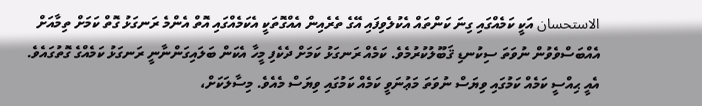الاستحسان އަކީ ކަމެއްގައި ގިނަ ކަންތައް އެކުލެވިފައި އޭގެ ތެރެއިން އެއްގޮތަކީ އެކަމެއްގައި އޮތް އެންމެ ރަނގަޅު ގޮތް ކަމަށް ތިމާއަށް އެއްބަސްވެވުން ނުވަތަ ސިކުނޑި ޤަބޫލުކުރުމެވެ. ކަމެއް ރަނގަޅު ކަމަށް ދެކެފި މީހާ އެކަން ބަލައިގަންނާނީ ރަނގަޅު ކަމެއްގެ ގޮތުގައެވެ. އެއީ ޙިއްސީ ކަމެއް ކަމުގައި ވިޔަސް ނުވަތަ މަޢުނަވީ ކަމެއް ކަމުގައި ވިޔަސް މެއެވެ. މިސާލަކަށް،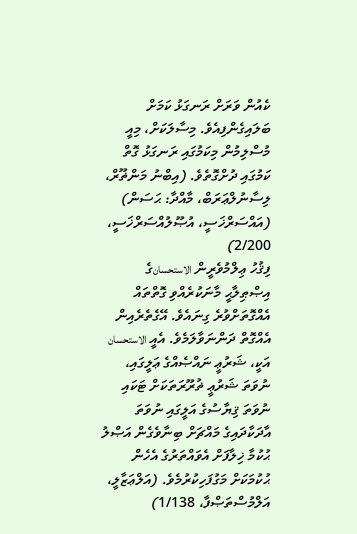ކެއުން ވަރަށް ރަނގަޅު ކަމަށް ބަލައިގެންފިއެވެ. މިސާލަކަށް، މިއީ މުސްލިމުން މިކަމުގައި ރަނގަޅު ގޮތް ކަމުގައި ދުށްގޮތެވެ. (އިބްނު މަންޡޫރް، ލިސާނުލްޢަރަބް، މާއްދާ: ޙަސަން) (އައްސަރްޚަސީ، އުޞޫލުއްސަރްޚަސީ، 2/200)
ފިޤުހު ޢިލްމުވެރީން الاستحسانގެ އިޞްޠިލާޙީ މާނަކުރެއްވި ގޮތްތައް އެއްގޮތަށްވުރެ ގިނައެވެ. އޭގެތެރެއިން އެއްގޮތް ދަންނަވާލަމެވެ. އެއީ الاستحسان އަކީ، ޝަރުޢީ ނައްޞެއްގެ ޢަލީގައި، ނުވަތަ ޝަރުޢީ ޡުރޫރަތަކަށް ޓަކައި ނުވަތަ ޤިޔާސުގެ އަލީގައި ނުވަތަ އާދަކާދައިގެ މައްޗަށް ބިނާވެގެން އަޞްލު ޙުކުމާ ޚިލާފަށް އެވައްތަރުގެ އެހެން ޙުކުމަކަށް މަގުފަހިކުރުމެވެ. (އަލްޢަޒާލީ، އަލްމުސްތަޞްފާ، 1/138)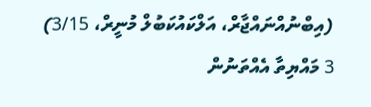(އިބްނުއްނައްޖާރް، އަލްކައުކަބުލް މުނީރް، 3/15)
3 މައްޔިތާ އެއްތަނުން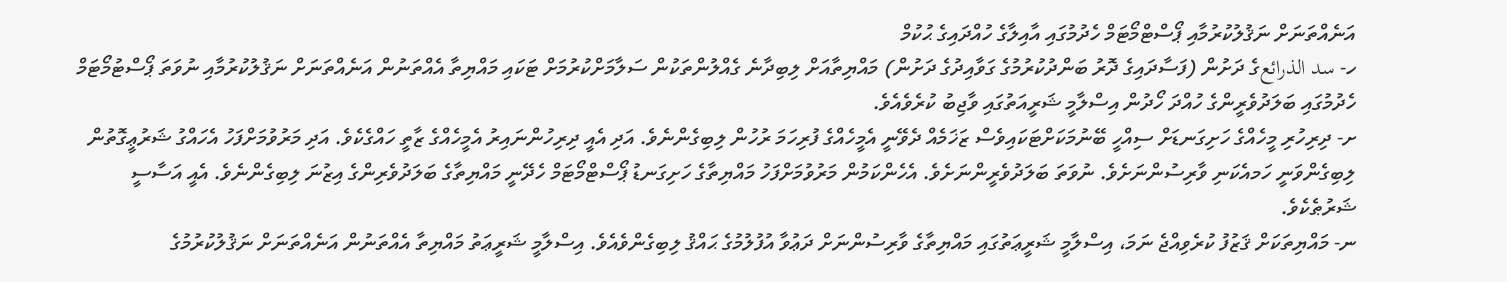އަނެއްތަނަށް ނަޤުލުކުރުމާއި ޕޯސްޓްމޯޓަމް ހެދުމުގައި އާއިލާގެ ހުއްދައިގެ ޙުކުމް
ހ- سد الذرائعގެ ދަށުން (ފަސާދައިގެ ދޮރު ބަންދުކުރުމުގެ ގަވާއިދުގެ ދަށުން) މައްޔިތާއަށް ލިބިދާނެ ގެއްލުންތަކުން ސަލާމަށްކުރުމަށް ޓަކައި މައްޔިތާ އެއްތަނުން އަނެއްތަނަށް ނަޤުލުކުރުމާއި ނުވަތަ ޕޯސްޓުމޯޓަމް ހެދުމުގައި ބަލަދުވެރީންގެ ހުއްދަ ހޯދުން އިސްލާމީ ޝަރީއަތުގައި ވާޖިބު ކުރެވެއެވެ.
ށ- ދިރިހުރި މީހެއްގެ ހަށިގަނޑަށް ސިއްހީ ބޭނުމަކަށްޓަކައިވެސް ޒަޚަމެއް ދެވޭނީ އެމީހެއްގެ ފުރިހަމަ ރުހުން ލިބިގެންނެވެ. އަދި އެއީ ދިރިހުންނައިރު އެމީހެއްގެ ޒާތީ ހައްގެކެވެ. އަދި މަރުވުމަށްފަހު އެހައްގު ޝަރުޢީގޮތުން ލިބިގެންވަނީ ހަމއެކަނި ވާރިސުންނަށެވެ. ނުވަތަ ބަލަދުވެރީންނަށެވެ. އެހެންކަމުން މަރުވުމަށްފަހު މައްޔިތާގެ ހަށިގަނޑު ޕޯސްޓްމޯޓަމް ހެދޭނީ މައްޔިތާގެ ބަލަދުވެރިންގެ އިޒުނަ ލިބިގެންނެވެ. އެއީ އަސާސީ ޝަރުޠެކެވެ.
ނ- މައްޔިތަކަށް ޤަޒުފު ކުރެވިއްޖެ ނަމަ، އިސްލާމީ ޝަރީޢަތުގައި މައްޔިތާގެ ވާރިސުންނަށް ދަޢުވާ އުފުލުމުގެ ޙައްޤު ލިބިގެންވެއެވެ. އިސްލާމީ ޝަރީޢަތު މައްޔިތާ އެއްތަނުން އަނެއްތަނަށް ނަޤުލުކުރުމުގެ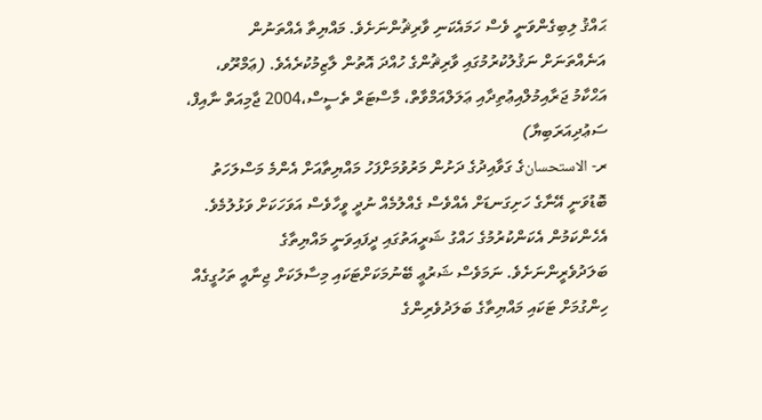ޙައްޤު ލިބިގެންވަނީ ވެސް ހަމައެކަނި ވާރިޘުންނަށެވެ. މައްޔިތާ އެއްތަނުން އަނެއްތަނަށް ނަޤުލުކުރުމުގައި ވާރިޘުންގެ ހުއްދަ އޮތުން ލާޒިމުކުރެއެވެ. (ޢަމްރޫވ، އަޙްކާމު ޖަރާއިމުލްއިޢުތިދާއި ޢަލަލްއަމްވާތް، މާސްޓަރް ތެސީސް،2004 ޖާމިއަތް ނާއިފް، ސަޢުދިއަރަބިޔާ)
ރ- الاستحسانގެ ގަވާއިދުގެ ދަށުން މަރުވުމަށްފަހު މައްޔިތާއަށް އެންމެ މަސްލަހަތު ބޮޑުވަނީ އޭނާގެ ހަށިގަނޑަށް އެއްވެސް ގެއްލުމެއް ނުދީ ވީހާވެސް އަވަހަކަށް ވަޅުލުމެވެ. އެހެންކަމުން އެކަންކުރުމުގެ ހައްގު ޝަރީއަތުގައި ދީފައިވަނީ މައްޔިތާގެ ބަލަދުވެރީންނަށެވެ. ނަމަވެސް ޝަރުޢީ ބޭނުމަކަށްޓަކައި މިސާލަކަށް ޖިނާއީ ތަހުގީގެއް ހިންގުމަށް ޓަކައި މައްޔިތާގެ ބަލަދުވެރިންގެ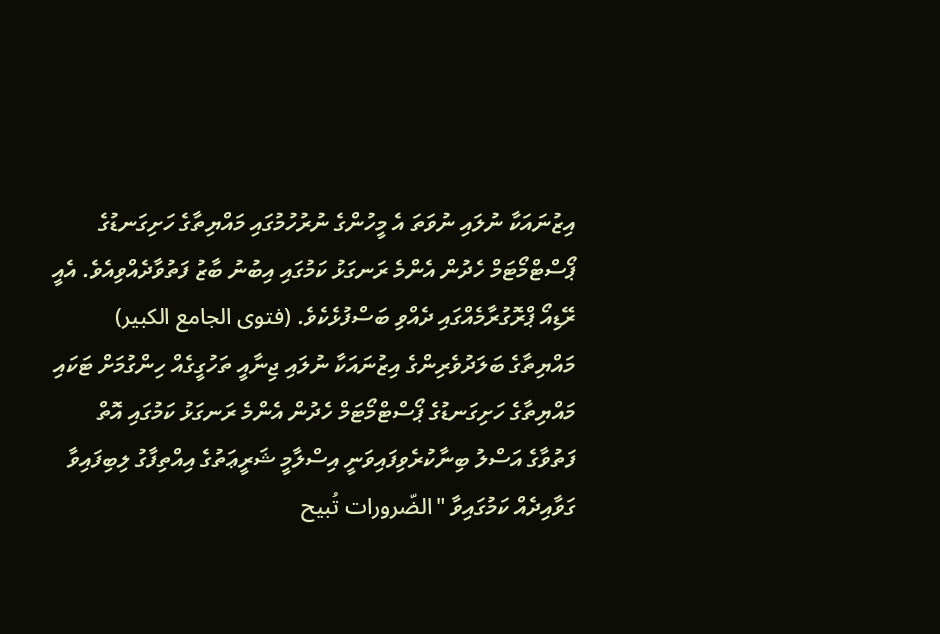އިޒުނައަކާ ނުލައި ނުވަތަ އެ މީހުންގެ ނުރުހުމުގައި މައްޔިތާގެ ހަށިގަނޑުގެ ޕޯސްޓްމޯޓަމް ހެދުން އެންމެ ރަނގަޅު ކަމުގައި އިބުނު ބާޒު ފަތުވާދެއްވިއެވެ. އެއީ ރޭޑިއޯ ޕްރޮގުރާމެއްގައި ދެއްވި ބަސްފުޅެކެވެ. (فتوى الجامع الكبير)
މައްޔިތާގެ ބަލަދުވެރިންގެ އިޒުނައަކާ ނުލައި ޖިނާއީ ތަހުގީގެއް ހިންގުމަށް ޓަކައި މައްޔިތާގެ ހަށިގަނޑުގެ ޕޯސްޓްމޯޓަމް ހެދުން އެންމެ ރަނގަޅު ކަމުގައި އޮތް ފަތުވާގެ އަސްލު ބިނާކުރެވިފައިވަނީ އިސްލާމީ ޝަރީޢަތުގެ އިއްތިފާގު ލިބިފައިވާ ގަވާއިދެއް ކަމުގައިވާ "الضّرورات تُبيح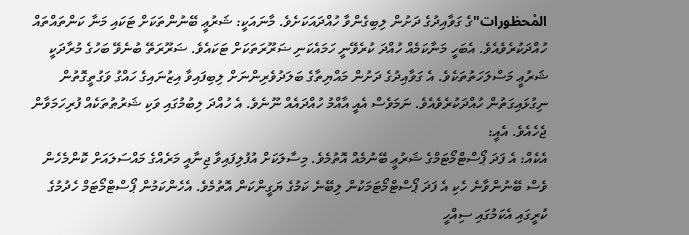المْحظورات"ގެ ގަވާއިދުގެ ދަށުން ލިބިގެންވާ ހުއްދައަކަށެވެ. މާނައަކީ: ޝަރުޢީ ބޭނުންތަކަށް ޓަކައި މަނާ ކަންތައްތައް ހުއްދަކުރެވެއެވެ. އެބަހީ މަނާކަމެއް ހުއްދަ ކުރެވޭނީ ހަމައެކަނި ޟަރޫރަތަކަށް ޓަކައެވެ. ޟަރޫރަތޭ ބުނެވޭ ބަހުގެ މުރާދަކީ ޝަރުޢީ މަސްލަހަތުތަކެވެ. އެ ގަވާއިދުގެ ދަށުން މައްޔިތާގެ ބަލަދުވެރިންނަށް ލިބިފައިވާ އިޒުނައިގެ ހައްގު ވަގުތީގޮތުން ނިގުޅައިގަތުން ހުއްދަކުރެވެއެވެ. ނަމަވެސް އެއީ އާއްމު ހުއްދައެއް ނޫނެވެ. އެ ހުއްދަ ލިބުމުގައި ވަކި ޝަރުޠުތަކެއް ފުރިހަމަވާން ޖެހެއެވެ. އެއީ:
އެކެއް: އެ ފަދަ ޕޯސްޓްމޯޓަމްގެ ޝަރުޢީ ބޭނުމެއް އޮތުމެވެ. މިސާލަކަށް އުފުލިފައިވާ ޖިނާއީ މަރެއްގެ މައްސަލައަށް ކޮންމެހެން ވެސް ބޭނުންވާނެ ހެކި އެ ފަދަ ޕޯސްޓްމޯޓަމަކުން ލިބޭނެ ކަމުގެ ޔަގީންކަން އޮތުމެވެ. އެހެންކަމުން ޕޯސްޓްމޯޓަމް ހެދުމުގެ ކުރީގައި އެކަމުގައި ސިއްހީ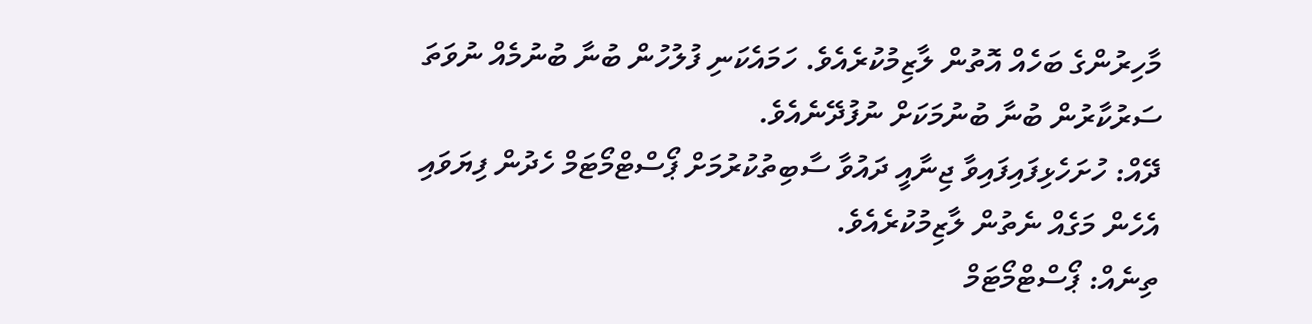މާހިރުންގެ ބަހެއް އޮތުން ލާޒިމުކުރެއެވެ. ހަމައެކަނި ފުލުހުން ބުނާ ބުނުމެއް ނުވަތަ ސަރުކާރުން ބުނާ ބުނުމަކަށް ނުފުދޭނެއެވެ.
ދޭއް: ހުށަހެޅިފައިފައިވާ ޖިނާއީ ދައުވާ ސާބިތުކުރުމަށް ޕޯސްޓްމޯޓަމް ހެދުން ފިޔަވައި އެހެން މަގެއް ނެތުން ލާޒިމުކުރެއެވެ.
ތިނެއް: ޕޯސްޓްމޯޓަމް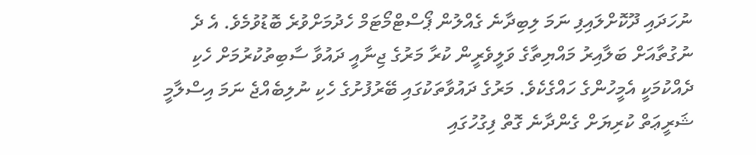ނުހަދައި ދޫކޮށްލައިފި ނަމަ ލިބިދާނެ ގެއްލުން ޕޯސްޓްމޯޓަމް ހެދުމަށްވުރެ ބޮޑުވުމެވެ. އެ ދެ ނުގުތާއަށް ބަލާއިރު މައްޔިތާގެ ވަލީވެރީން ކުރާ މަރުގެ ޖިނާއީ ދައުވާ ސާބިތުކުރުމަށް ހެކި ދެއްކުމަކީ އެމީހުންގެ ހައްގެކެވެ. މަރުގެ ދައުވާތަކުގައި ބޭރުފުށުގެ ހެކި ނުލިބެއްޖެ ނަމަ އިސްލާމީ ޝަރީޢަތް ކުރިޔަށް ގެންދާނެ ގޮތް ފިގުހުގައި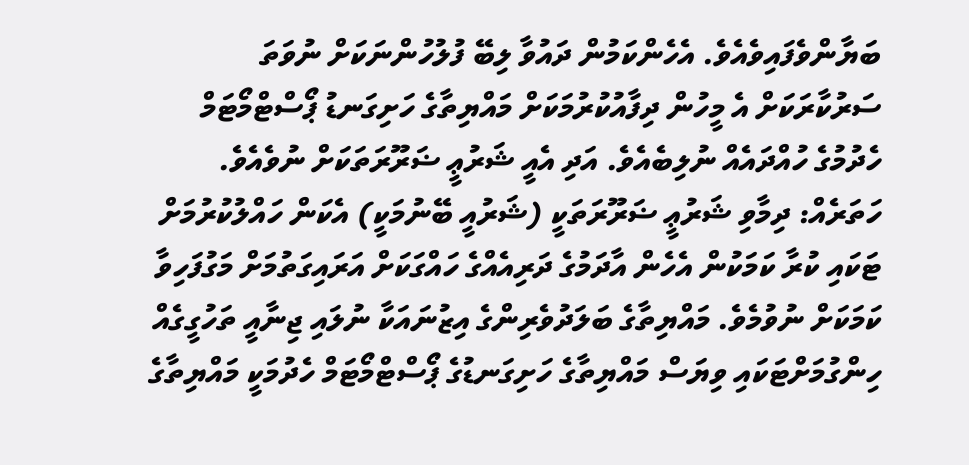ބަޔާންވެފައިވެއެވެ. އެހެންކަމުން ދައުވާ ލިބޭ ފުލުހުންނަކަށް ނުވަތަ ސަރުކާރަކަށް އެ މީހުން ދިފާއުކުރުމަކަށް މައްޔިތާގެ ހަށިގަނޑު ޕޯސްޓްމޯޓަމް ހެދުމުގެ ހުއްދައެއް ނުލިބެއެވެ. އަދި އެއީ ޝަރުޢީ ޟަރޫރަތަކަށް ނުވެއެވެ.
ހަތަރެއް: ދިމާވި ޝަރުޢީ ޟަރޫރަތަކީ (ޝަރުއީ ބޭނުމަކީ) އެކަން ހައްލުކުރުމަށް ޓަކައި ކުރާ ކަމަކުން އެހެން އާދަމުގެ ދަރިއެއްގެ ހައްގަކަށް އަރައިގަތުމަށް މަގުފަހިވާ ކަމަކަށް ނުވުމެވެ. މައްޔިތާގެ ބަލަދުވެރިންގެ އިޒުނައަކާ ނުލައި ޖިނާއީ ތަހުގީގެއް ހިންގުމަށްޓަކައި ވިޔަސް މައްޔިތާގެ ހަށިގަނޑުގެ ޕޯސްޓްމޯޓަމް ހެދުމަކީ މައްޔިތާގެ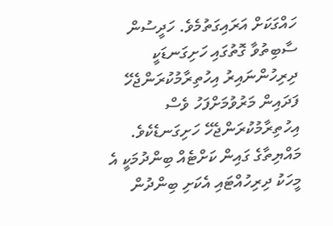ހައްގަކަށް އަރައިގަތުމެވެ. ހަދީސުން ސާބިތުވާ ގޮތުގައި ހަށިގަނޑަކީ ދިރިހުންނައިރު އިހުތިރާމުކުރަންޖެހޭ ފަދައިން މަރުވުމަށްފަހު ވެސް އިހުތިރާމުކުރަންޖެހޭ ހަށިގަނޑެކެވެ. މައްޔިތާގެ ގައިން ކަށްޓެއް ބިންދުމަކީ އެ މީހަކު ދިރިހުއްޓައި އެކަށި ބިންދުން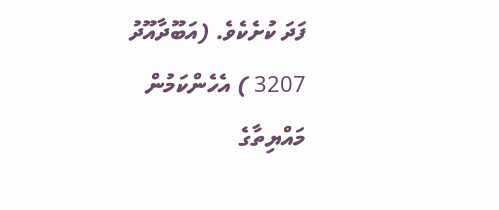ފަދަ ކުށެކެވެ. (އަބޫދާއޫދު 3207 ) އެހެންކަމުން މައްޔިތާގެ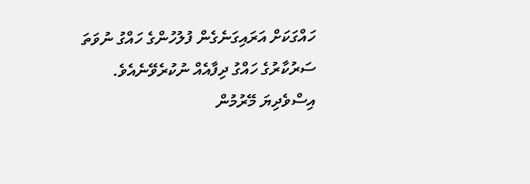ހައްގަކަށް އަރައިގަނެގެން ފުލުހުންގެ ހައްގު ނުވަތަ ސަރުކާރުގެ ހައްގު ދިފާއެއް ނުކުރެވޭނެއެވެ.
އިސްވެދިޔަ މޭރުމުން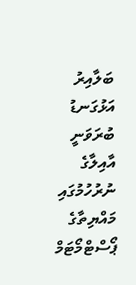ބަލާއިރު އަޅުގަނޑު ބުރަވަނީ އާއިލާގެ ނުރުހުމުގައި މައްޔިތާގެ ޕޯސްޓްމޯޓަމް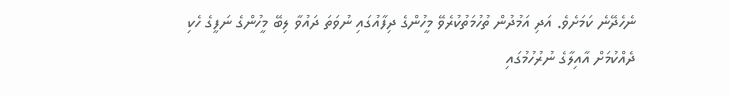ނެހެދޭނެ ކަމަށެވެ. އަދި އަމުދުން ތުހުމަތުކުރެވޭ މީހުންގެ ދިފާއުގައި ނުވަތަ ދައުވާ ލިބޭ މީހުންގެ ނަފީގެ ހެކި ދެއްކުމަށް އާއިލާގެ ނުރުހުމުގައި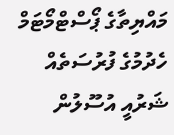މައްޔިތާގެ ޕޯސްޓްމޯޓަމް ހެދުމުގެ ފުރުސަތެއް ޝަރުއީ އުސޫލުން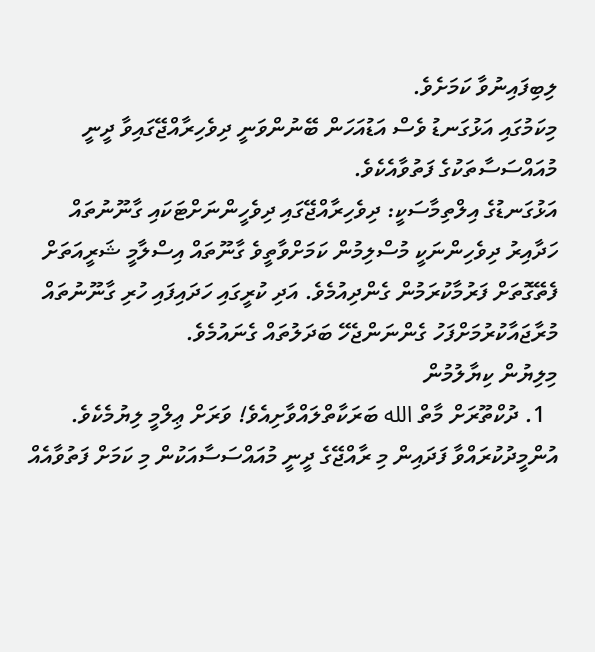ލިބިފައިނުވާ ކަމަށެވެ.
މިކަމުގައި އަޅުގަނޑު ވެސް އަޑުއަހަން ބޭނުންވަނީ ދިވެހިރާއްޖޭގައިވާ ދީނީ މުއައްސަސާތަކުގެ ފަތުވާއެކެވެ.
އަޅުގަނޑުގެ އިލްތިމާސަކީ: ދިވެހިރާއްޖޭގައި ދިވެހީންނަށްޓަކައި ގާނޫނުތައް ހަދާއިރު ދިވެހިންނަކީ މުސްލިމުން ކަމަށްވާތީވެ ގާނޫތައް އިސްލާމީ ޝަރީއަތަށް ފެތޭގޮތަށް ފަރުމާކުރަމުން ގެންދިއުމެވެ. އަދި ކުރީގައި ހަދައިފައި ހުރި ގާނޫނުތައް މުރާޖައާކުރުމަށްފަހު ގެންނަންޖެހޭ ބަދަލުތައް ގެނައުމެވެ.
މިލިޔުން ކިޔާލުމުން
  1. ދުކްތޫރަށް މާތް الله ބަރަކާތްލައްވާށިއެވެ! ވަރަށް ޢިލްމީ ލިޔުމެކެވެ. އުންމީދުކުރައްވާ ފަދައިން މި ރާއްޖޭގެ ދީނީ މުއައްސަސާއަކުން މި ކަމަށް ފަތުވާއެއް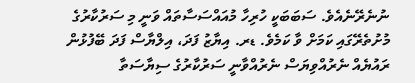ނުނެރޭނެއެވެ. ސަބަބަކީ ހުރިހާ މުއައްސަސާތައް ވަނީ މި ސަރުކާރުގެ މުށުތެރޭގައި ކަމަށް ވާ ކަމެވެ. ޑރ. އިޔާޒު ފަދަ، އިލްޔާސް ފަދަ ބޭފުޅުން ރައުޔެއް ނެރުއްވިޔަސް ނެރުއްވާނީ ސަރުކާރުގެ ސިޔާސަތާ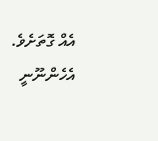އެއް ގޮތަށެވެ. އެހެންނޫނީ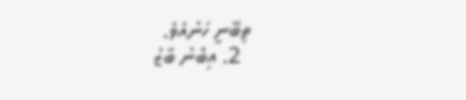ތިބޭނީ ހަނުއެވެ.
  2. އިބްނު ބާޒު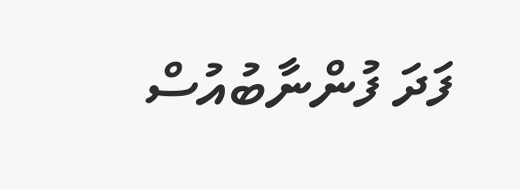ފަދަ ފުންނާބުއުސް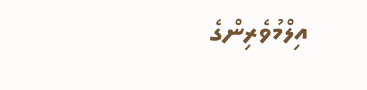އިލްމުވެރިންގެ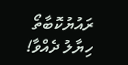ރައުޔުކޮބާތޯ
ހިޔާލު ދެއްވާ!